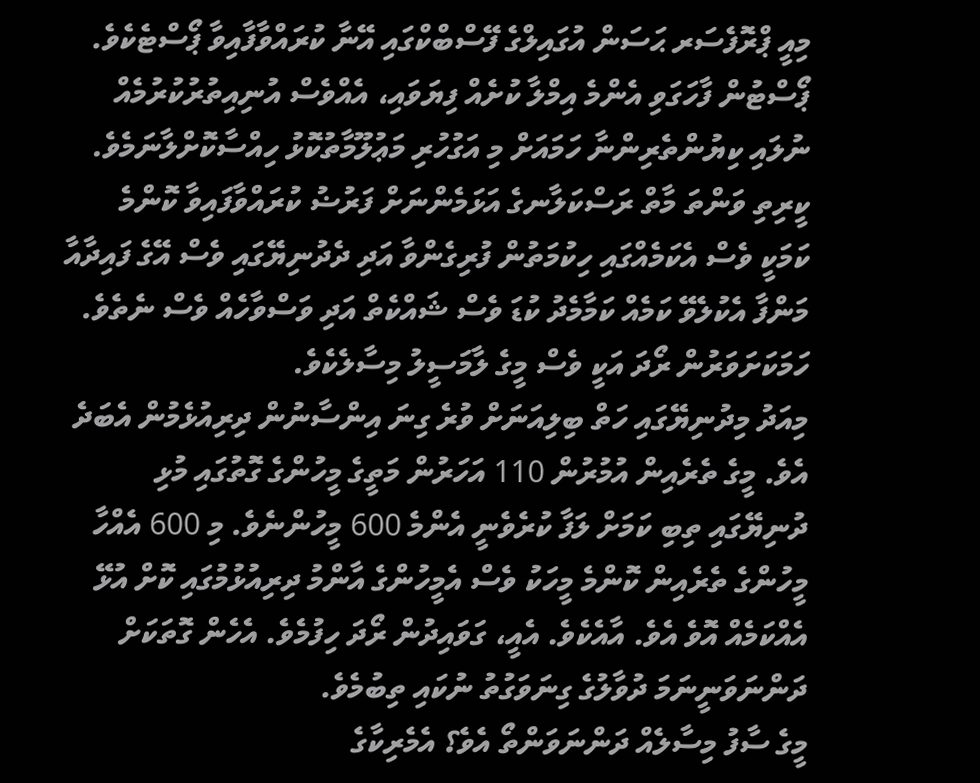މިއީ ޕްރޮފެސަރ ޙަސަން އުގައިލްގެ ފޭސްބްކްގައި އޭނާ ކުރައްވާފާއިވާ ޕޯސްޓެކެވެ. ޕޯސްޓުން ފާހަގަވި އެންމެ އިމްލާ ކުށެއް ފިޔަވައި، އެއްވެސް އުނިއިތުރުކުރުމެއް ނުލައި ކިޔުންތެރިންނާ ހަމައަށް މި އަގުހުރި މަޢުލޫމާތުކޮޅު ހިއްސާކޮށްލާނަމެވެ.
ކީރިތި ވަންތަ މާތް ރަސްކަލާނގެ އަޅަމެންނަށް ފަރުޟު ކުރައްވާފައިވާ ކޮންމެ ކަމަކީ ވެސް އެކަމެއްގައި ހިކުމަތުން ފުރިގެންވާ އަދި ދެދުނިޔޭގައި ވެސް އޭގެ ފައިދާއާ މަންފާ އެކުލެވޭ ކަމެއް ކަމާމެދު ކުޑަ ވެސް ޝައްކެތް އަދި ވަސްވާހެއް ވެސް ނެތެވެ. ހަމަކަށަވަރުން ރޯދަ އަކީ ވެސް މީގެ ލާމަސީލު މިސާލެކެވެ.
މިއަދު މިދުނިޔޭގައި ހަތް ބިލިއަނަށް ވުރެ ގިނަ އިންސާނުން ދިރިއުޅެމުން އެބަދެ އެވެ. މީގެ ތެރެއިން އުމުރުން 110 އަހަރުން މަތީގެ މީހުންގެ ގޮތުގައި މުޅި ދުނިޔޭގައި ތިބި ކަމަށް ލަފާ ކުރެވެނީ އެންމެ 600 މީހުންނެވެ. މި 600 އެއްހާ މީހުންގެ ތެރެއިން ކޮންމެ މީހަކު ވެސް އެމީހުންގެ އާންމު ދިރިއުޅުމުގައި ކޮށް އުޅޭ އެއްކަމެއް އޮވެ އެވެ. އާއެކެވެ. އެއީ، ގަވައިދުން ރޯދަ ހިފުމެވެ. އެހެން ގޮތަކަށް ދަންނަވަނީނަމަ ދުވާލުގެ ގިނަވަގުތު ނުކައި ތިބުމެވެ.
މީގެ ސާފު މިސާލެއް ދަންނަވަންތޯ އެވެ؟ އެމެރިކާގެ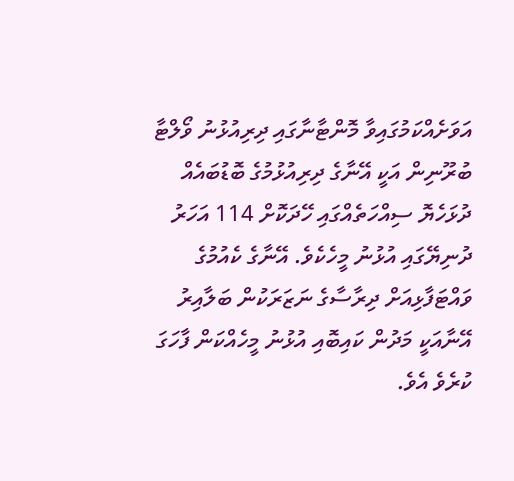އަވަށެއްކަމުގައިވާ މޮންޓާނާގައި ދިރިއުޅުނު ވޯލްޓާ ބުރޫނިން އަކީ އޭނާގެ ދިރިއުޅުމުގެ ބޮޑުބައެއް ދުޅަހެޔޮ ސިއްހަތެއްގައި ހޭދަކޮށް 114 އަހަރު ދުނިޔޭގައި އުޅުނު މީހެކެވެ. އޭނާގެ ކެއުމުގެ ވައްޓަފާޅިއަށް ދިރާސާގެ ނަޒަރަކުން ބަލާއިރު އޭނާއަކީ މަދުން ކައިބޮއި އުޅުނު މީހެއްކަން ފާހަގަ ކުރެވެ އެވެ.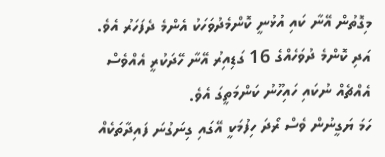މިގޮތުން އޭނާ ކައި އުޅުނީ ކޮންމެދުވަހަކު އެންމެ ދެފަހަރު އެވެ. އަދި ކޮންމެ ދުވަހެއްގެ 16 ގަޑިއިރު އޭނާ ހޭދަކުރީ އެއްވެސް އެއްޗެއް ނުކައި ހައިހޫނު ކަންމަތީގަ އެވެ.
ހަމަ ޔަގީނުން ވެސް ރޯދަ ހިފުމަކީ އޭގައި ގިނަގުނަ ފައިދާތަކެއް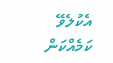އެކުލެވޭ ކަމެއްކަން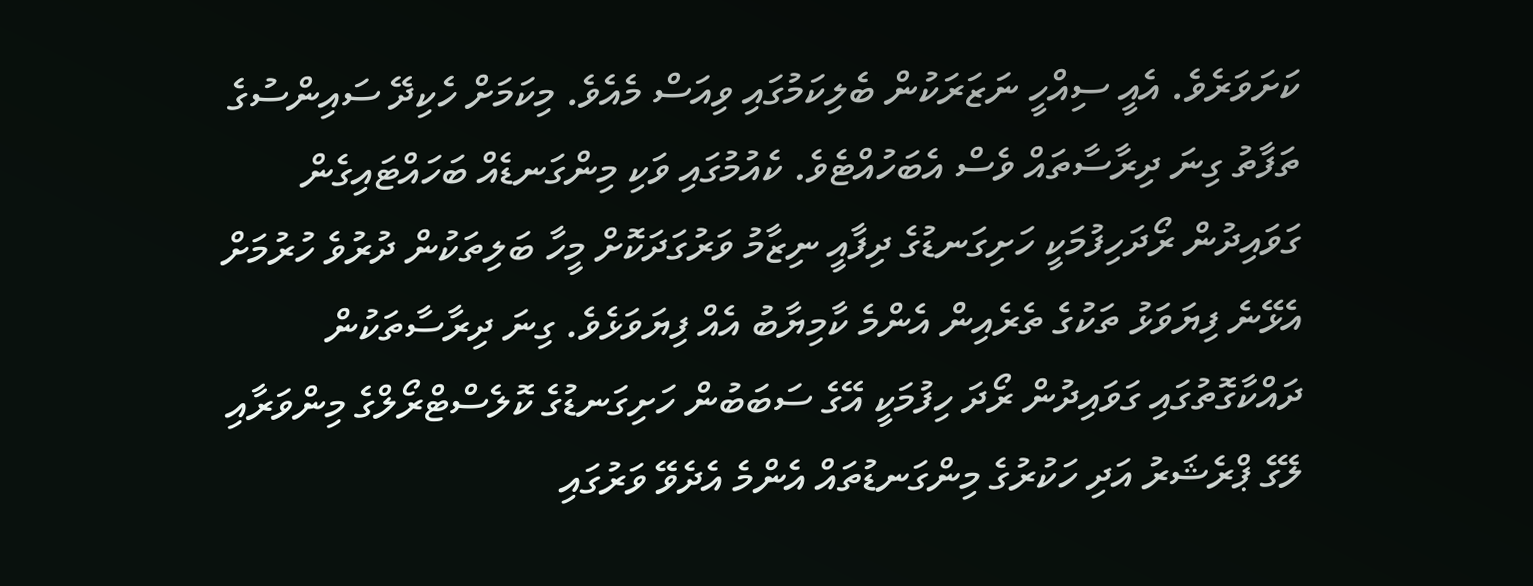ކަށަވަރެވެ. އެއީ ސިއްހީ ނަޒަރަކުން ބެލިކަމުގައި ވިއަސް މެއެވެ. މިކަމަށް ހެކިދޭ ސައިންސުގެ ތަފާތު ގިނަ ދިރާސާތައް ވެސް އެބަހުއްޓެވެ. ކެއުމުގައި ވަކި މިންގަނޑެއް ބަހައްޓައިގެން ގަވައިދުން ރޯދަހިފުމަކީ ހަށިގަނޑުގެ ދިފާއީ ނިޒާމު ވަރުގަދަކޮށް މީހާ ބަލިތަކުން ދުރުވެ ހުރުމަށް އެޅޭނެ ފިޔަވަޅު ތަކުގެ ތެރެއިން އެންމެ ކާމިޔާބު އެއް ފިޔަވަޅެވެ. ގިނަ ދިރާސާތަކުން ދައްކާގޮތުގައި ގަވައިދުން ރޯދަ ހިފުމަކީ އޭގެ ސަބަބުން ހަށިގަނޑުގެ ކޮލެސްޓްރޯލްގެ މިންވަރާއި ލޭގެ ޕްރެޝަރު އަދި ހަކުރުގެ މިންގަނޑުތައް އެންމެ އެދެވޭ ވަރުގައި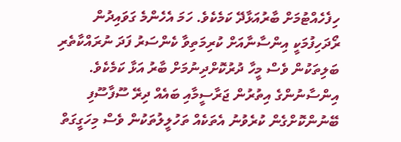ހިފެހެއްޓުމަށް ބާރުއަޅާދޭ ކަމެކެވެ. ހަމަ އެހެންމެ ގަވައިދުން ރޯދަހިފުމަކީ އިންސާނާއަށް ކުރިމަތިވާ ކެންސަރު ފަދަ ނުރައްކާތެރި ބަލިތަކުން ވެސް މީހާ ދުރުކޮށްދިނުމަށް ބާރު އަޅާ ކަމެކެވެ. އިންސާނުންގެ އިތުރުން ޖަރާސީމާއި ބައެއް ދިރޭ ސޫފާސޫފި ބޭނުންކޮށްގެން ކުރެވުނު އެތަކެއް ތަހުލީލުތަކުން ވެސް މިހަގީގަތް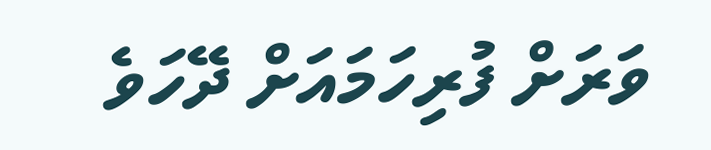ވަރަށް ފުރިހަމައަށް ދޭހަވެ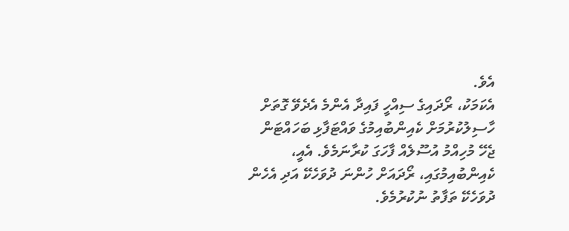އެވެ.
އެކަމަކު، ރޯދައިގެ ސިއްހީ ފައިދާ އެންމެ އެދެވޭ ގޮތަށް ހާސިލުކުރުމަށް ކެއިންބުއިމުގެ ވައްޓަފާޅި ބަހައްޓަން ޖެހޭ މުހިއްމު އުސޫލެއް ފާހަގަ ކުރާނަމެވެ. އެއީ، ކެއިންބުއިމުގައި، ރޯދައަށް ހުންނަ ދުވަހެކޭ އަދި އެހެން ދުވަހެކޭ ތަފާތު ނުކުރުމެވެ.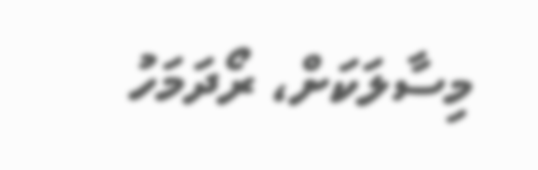މިސާލަކަށް، ރޯދަމަހު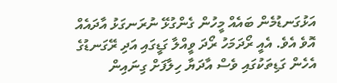އަޅުގަނޑުމެން ބައެއް މީހުން ގެންގުޅޭ ނުރަނގަޅު އާދައެއް އޮވެ އެވެ. އެއީ ރޯދަމަހު ރޯދަ ވީއްލާ ގަޑީގައި އަދި ރޭގަނޑުގެ އެހެން ގަޑިތަކުގައި ވެސް އާދަޔާ ހިލާފަށް ގިނައިން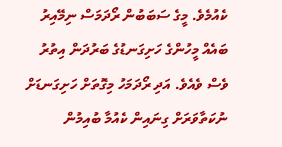ކެއުމެވެ. މީގެ ސަބަބުން ރޯދަމަސް ނިމޭއިރު ބައެއް މީހުންގެ ހަށިގަނޑުގެ ބަރުދަން އިތުރު ވެސް ވެއެވެ. އަދި ރޯދަމަހު މިގޮތަށް ހަށިގަނޑަށް ނުކަތާވަރަށް ގިނައިން ކެއުމާ ބުއިމުން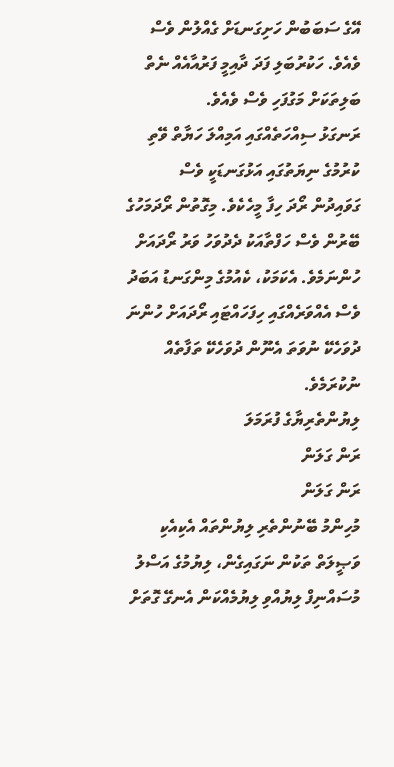އޭގެ ސަބަބުން ހަށިގަނޑަށް ގެއްލުން ވެސް ވެއެވެ. ހަކުރުބަލި ފަދަ ދާއިމީ ފަރުއާއެއް ނެތް ބަލިތަކަށް މަގުފަހި ވެސް ވެއެވެ.
ރަނގަޅު ސިއްހަތެއްގައި އަމިއްލަ ހަޔާތް ވޭތި ކުރުމުގެ ނިޔަތުގައި އަޅުގަނޑަކީ ވެސް ގަވައިދުން ރޯދަ ހިފާ މީހެކެވެ. މިގޮތުން ރޯދަމަހުގެ ބޭރުން ވެސް ހަފްތާއަކު ދެދުވަހު ވަރު ރޯދައަށް ހުންނަމެވެ. އެކަމަކު، ކެއުމުގެ މިންގަނޑު އަބަދު ވެސް އެއްވަރެއްގައި ހިފަހައްޓައި ރޯދައަށް ހުންނަ ދުވަހެކޭ ނުވަތަ އެނޫން ދުވަހެކޭ ތަފާތެއް ނުކުރަމެވެ.
ލިޔުންތެރިޔާގެ ފުރަމަލަ
ރަން ގަލަން
ރަން ގަލަން
މުހިންމު ބޭނުންތެރި ލިޔުންތައް އެކިއެކި ވަޞީލަތް ތަކުން ނަގައިގެން، ލިޔުމުގެ އަސްލު މުސައްނިފް ލިޔުއްވި ލިޔުމެއްކަން އެނގޭ ގޮތަށް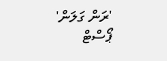'ރަން ގަލަން' ޕޯސްޓް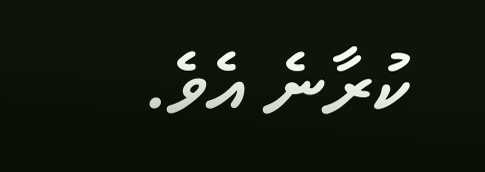ކުރާނެ އެވެ.